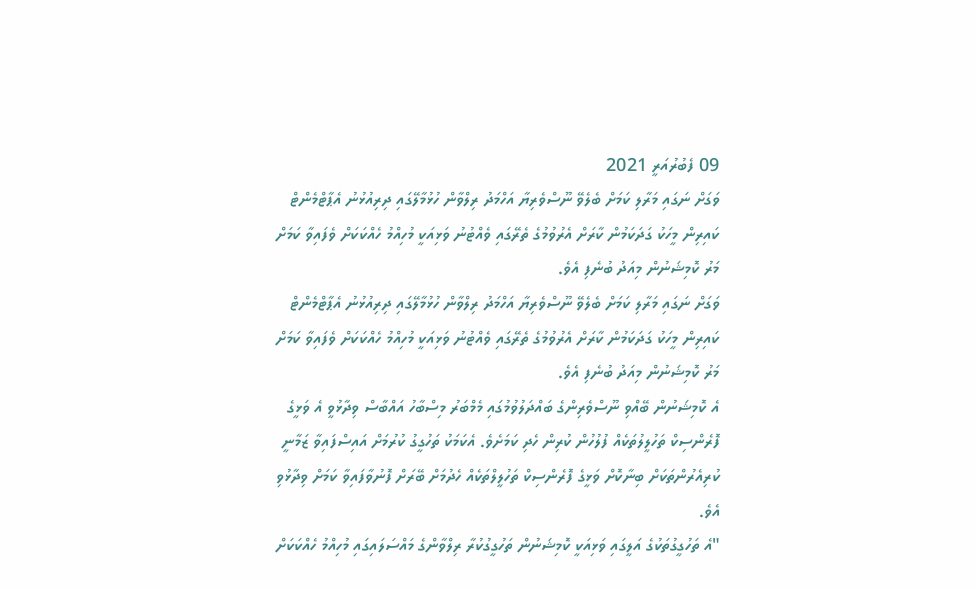09 ފެބުރުއަރީ 2021
ވަގަށް ނަގައި މަރާލި ކަމަށް ބެލެވޭ ނޫސްވެރިޔާ އަހްމަދު ރިލްވާން ހުޅުމާލޭގައި ދިރިއުޅުނު އެޕާޓްމެންޓް ކައިރިން މީހަކު ގަދަކަމުން ކާރަށް އެރުވުމުގެ ތެރޭގައި ވެއްޓުނު ވަޅިއަކީ މުހިއްމު ހެއްކަކަށް ވެފައިވާ ކަމަށް މަރު ކޮމިޝަނުން މިއަދު ބުނެފި އެވެ.
ވަގަށް ނަގައި މަރާލި ކަމަށް ބެލެވޭ ނޫސްވެރިޔާ އަހްމަދު ރިލްވާން ހުޅުމާލޭގައި ދިރިއުޅުނު އެޕާޓްމެންޓް ކައިރިން މީހަކު ގަދަކަމުން ކާރަށް އެރުވުމުގެ ތެރޭގައި ވެއްޓުނު ވަޅިއަކީ މުހިއްމު ހެއްކަކަށް ވެފައިވާ ކަމަށް މަރު ކޮމިޝަނުން މިއަދު ބުނެފި އެވެ.
އެ ކޮމިޝަނުން ބޭއްވި ނޫސްވެރިންގެ ބައްދަލުވުމުގައި މެމްބަރު މިސްބާހު އައްބާސް ވިދާޅުވީ އެ ވަޅީގެ ފޮރެންސިކް ތަހުލީލުތަކެއް ފުލުހުން ކުރިން ހެދި ކަމަށެވެ. އެކަމަކު ތަހުގީގު ކުރުމަށް އައިސްފައިވާ ޒަމާނީ ކުރިއެރުންތަކަށް ބިނާކޮށް ވަޅީގެ ފޮރެންސިކް ތަހުލީލްތަކެއް ހެދުމަށް ބޭރަށް ފޮނުވާފައިވާ ކަމަށް ވިދާޅުވި އެވެ.
"އެ ތަހުގީގުތަކުގެ އަލީގައި ވަޅިއަކީ ކޮމިޝަނުން ތަހުގީގުކުރާ ރިލްވާންގެ މައްސަލައިގައި މުހިއްމު ހެއްކަކަށް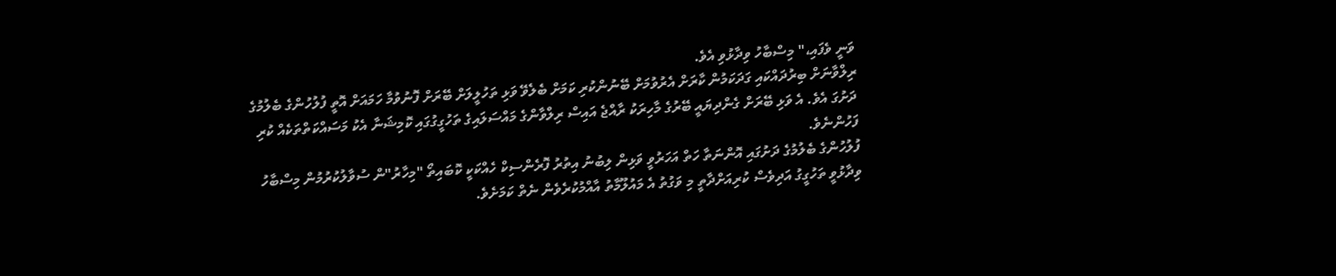ވަނީ ވެފައި،" މިސްބާހު ވިދާޅުވި އެވެ.
ރިލްވާނަށް ބިރުދައްކައި ގަދަކަމުން ކާރަށް އެރުވުމަށް ބޭނުންކުރި ކަމަށް ބެލެވޭ ވަޅި ތަހުލީލަށް ބޭރަށް ފޮނުވުމާ ހަމައަށް އޮތީ ފުލުހުންގެ ބެލުމުގެ ދަށުގަ އެވެ. އެ ވަޅި ބޭރަށް ގެންދިޔައީ ބޭރުގެ މާހިރަކު ރާއްޖެ އައިސް ރިލްވާންގެ މައްސަލައިގެ ތަހުގީގުގައި ކޮމިޝަނާ އެކު މަސައްކަތްތަކެއް ކުރި ފަހުންނެވެ.
ފުލުހުންގެ ބެލުމުގެ ދަށުގައި އޮންނަތާ ހަތް އަހަރުވީ ވަޅިން ލިބުނު އިތުރު ފޮރެންސިކް ހެއްކަކީ ކޮބައިތޯ "މިހާރު"ން ސުވާލުކުރުމުން މިސްބާހު ވިދާޅުވީ ތަހުގީގު އަދިވެސް ކުރިއަށްދާތީ މި ވަގުތު އެ މައުލޫމާތު އާއްމުކުރެވެން ނެތް ކަމަށެވެ.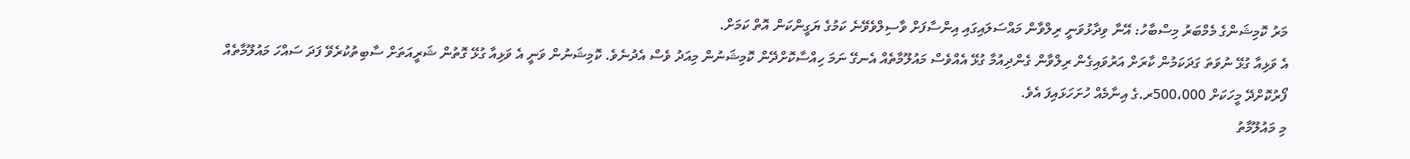މަރު ކޮމިޝަންގެ މެމްބަރު މިސްބާހު: އޭނާ ވިދާޅުވަނީ ރިލްވާން މައްސަލައިގައި އިންސާފަށް ވާސިލްވެވޭނެ ކަމުގެ ޔަގީންކަން އޮތް ކަމަށް.
އެ ވަޅިއާ ގުޅޭ ނުވަތަ ގަދަކަމުން ކާރަށް އަރުވައިގެން ރިލްވާން ގެންދިއުމާ ގުޅޭ އެއްވެސް މައުލޫމާތެއް އެނގޭ ނަމަ ހިއްސާކޮށްދޭން ކޮމިޝަނުން މިއަދު ވެސް އެދުނެވެ. ކޮމިޝަނުން ވަނީ އެ ވަޅިއާ ގުޅޭ ގޮތުން ޝަރީއަތަށް ސާބިތުކުރެވޭ ފަދަ ސައްހަ މައުލޫމާތެއް ފޯރުކޮށްދޭ މީހަކަށް 500،000ރ.ގެ އިނާމެއް ހުށަހަޅައިފަ އެވެ.
މި މައުލޫމާތު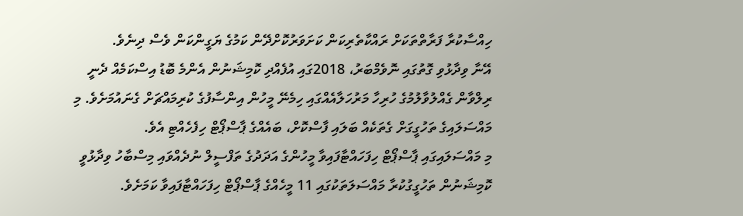ހިއްސާކުރާ ފަރާތްތަކަށް ރައްކާތެރިކަން ކަށަވަރުކޮށްދޭން ކަމުގެ ޔަގީންކަން ވެސް ދިނެވެ.
އޭނާ ވިދާޅުވި ގޮތުގައި ނޮވެމްބަރު، 2018ގައި އުފެއްދި ކޮމިޝަނުން އެންމެ ބޮޑު އިސްކަމެއް ދެނީ ރިލްވާން ގެއްލުވާލުމުގެ ހުރިހާ މަރުހަލާއެއްގައި ހިމެނޭ މީހުން އިންސާފުގެ ކުރިމައްޗަށް ގެނައުމަށެވެ. މި މައްސަލައިގެ ތަހުގީގަށް ގެތަކެއް ބަލައި ފާސްކޮށް، ބައެއްގެ ޕާސްޕޯޓް ހިފެހެއްޓި އެވެ.
މި މައްސަލައިގައި ޕާސްޕޯޓް ހިފަހައްޓާފައިވާ މީހުންގެ އަދަދުގެ ތަފްސީލް ނުދެއްވައި މިސްބާހު ވިދާޅުވީ ކޮމިޝަނުން ތަހުގީގުކުރާ މައްސަލަތަކުގައި 11 މީހެއްގެ ޕާސްޕޯޓް ހިފަހައްޓާފައިވާ ކަމަށެވެ.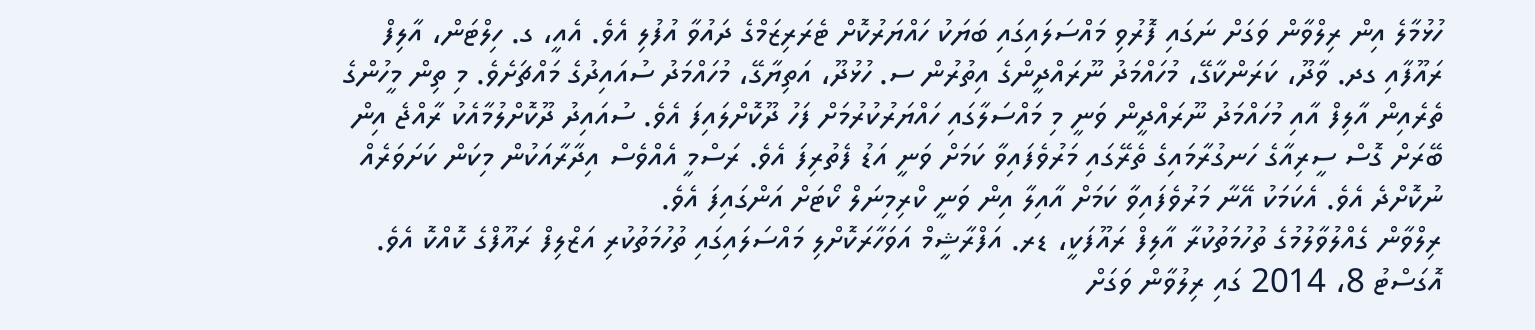ހުޅުމާލެ އިން ރިލްވާން ވަގަށް ނަގައި ފޮރުވި މައްސަލައިގައި ބަޔަކު ހައްޔަރުކޮށް ޓެރަރިޒަމްގެ ދައުވާ އުފުލި އެވެ. އެއީ، ގ. ހިލްޓަން، އާލިފް ރައޫފާއި ގދ. ވާދޫ، ކަރަންކާގޭ، މުހައްމަދު ނޫރައްދީންގެ އިތުރުން ސ. ހުޅުދޫ، އަތިޔާގޭ، މުހައްމަދު ސުއައިދުގެ މައްޗަށެވެ. މި ތިން މީހުންގެ ތެރެއިން އާލިފް އާއި މުހައްމަދު ނޫރައްދީން ވަނީ މި މައްސަލާގައި ހައްޔަރުކުރުމަށް ފަހު ދޫކޮށްލައިފަ އެވެ. ސުއައިދު ދޫކޮށްލުމާއެކު ރާއްޖެ އިން ބޭރަށް ގޮސް ސީރިއާގެ ހަނގުރާމައިގެ ތެރޭގައި މަރުވެފައިވާ ކަމަށް ވަނީ އަޑު ފެތުރިފަ އެވެ. ރަސްމީ އެއްވެސް އިދާރާއަކުން މިކަން ކަށަވަރެއް ނުކޮށްދެ އެވެ. އެކަމަކު އޭނާ މަރުވެފައިވާ ކަމަށް އާއިލާ އިން ވަނީ ކްރިމިނަލް ކޯޓަށް އަންގައިފަ އެވެ.
ރިލްވާން ގެއްލުވާލުމުގެ ތުހުމަތުކުރާ އާލިފް ރައޫފަކީ، ޑރ. އަފްރާޝީމް އަވަހާރަކޮށްލި މައްސަލައިގައި ތުހުމަތުކުރި އަޒްލިފް ރައޫފްގެ ކޮއްކޮ އެވެ. އޮގަސްޓު 8، 2014 ގައި ރިލުވާން ވަގަށް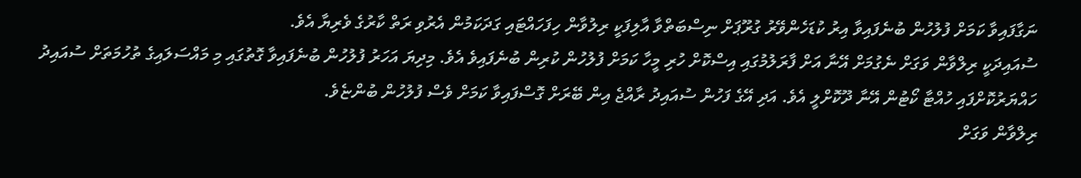ނަގާފައިވާ ކަމަށް ފުލުހުން ބުނެފައިވާ އިރު ކުޑަހެންވޭރު ގުރޫޕަށް ނިސްބަތްވާ އާލިފަކީ ރިލުވާން ހިފަހައްޓައި ގަދަކަމުން އެރުވި ރަތް ކާރުގެ ވެރިޔާ އެވެ.
ސުއައިދަކީ ރިލްވާން ވަގަށް ނެގުމަށް އޭނާ އަށް ފާރަލުމުގައި އިސްކޮށް ހުރި މީހާ ކަމަށް ފުލުހުން ކުރިން ބުނެފައިވެ އެވެ. މިދިޔަ އަހަރު ފުލުހުން ބުނެފައިވާ ގޮތުގައި މި މައްސަލައިގެ ތުހުމަތަށް ސުއައިދު ހައްޔަރުކޮށްފައި ހުއްޓާ ކޯޓުން އޭނާ ދޫކޮށްލީ އެވެ. އަދި އޭގެ ފަހުން ސުއައިދު ރާއްޖެ އިން ބޭރަށް ގޮސްފައިވާ ކަމަށް ވެސް ފުލުހުން ބުންޏެވެ.
ރިލްވާން ވަގަށް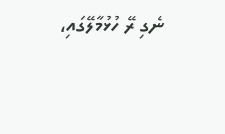ނެގި ރޭ ހުޅުމާލޭގައި،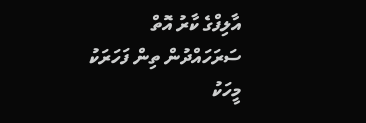އާލިފްގެ ކާރު އޮތް ސަރަހައްދުން ތިން ފަހަރަކު މީހަކު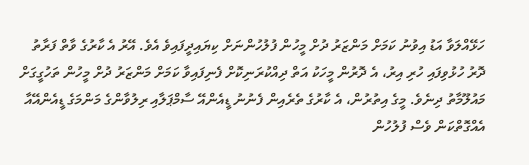ހަޅޭއްލަވާ އަޑު އިވުނު ކަމަށް މަންޒަރު ދުށް މީހުން ފުލުހުންނަށް ކިޔައިދީފައިވެ އެވެ. އޭރު އެ ކާރުގެ ވާތް ފަރާތު ދޮރު ހުޅުވިފައި ހުރި އިރު، އެ ދޮރުން މީހަކު އަތް ދިއްކުރަނިކޮށް ފެނިފައިވާ ކަމަށް މަންޒަރު ދުށް މީހުން ތަހުގީގަށް މައުލޫމާތު ދިނެވެ. މީގެ އިތުރުން، އެ ކާރުގެ ތެރެއިން ފެނުނު ޑީއެންއޭ ސާމްޕަލާއި ރިލުވާންގެ މަންމަގެ ޑީއެންއޭއާ އެއްގޮތްކަން ވެސް ފުލުހުން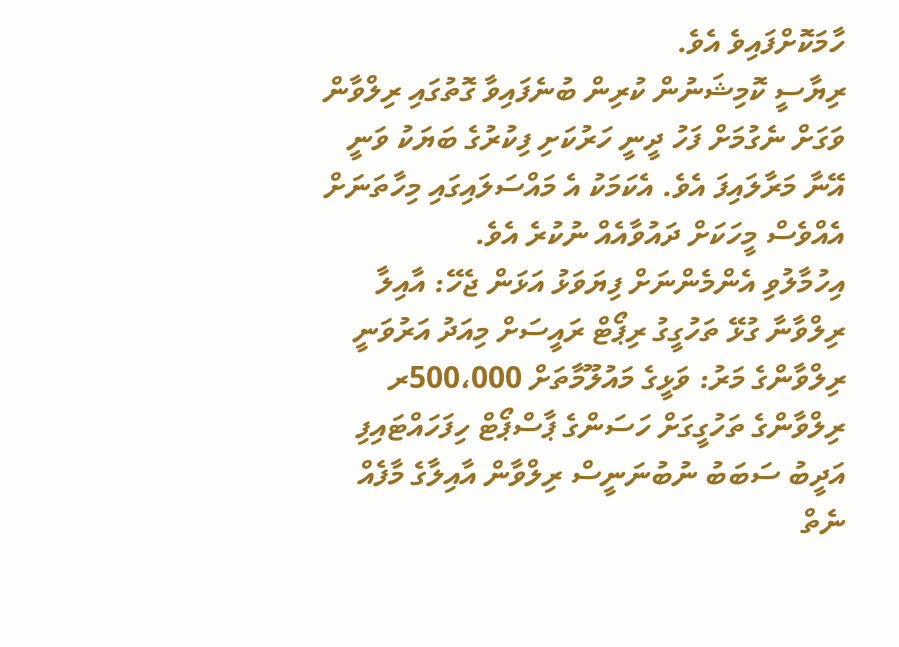ހާމަކޮށްފައިވެ އެވެ.
ރިޔާސީ ކޮމިޝަނުން ކުރިން ބުނެފައިވާ ގޮތުގައި ރިލްވާން ވަގަށް ނެގުމަށް ފަހު ދީނީ ހަރުކަށި ފިކުރުގެ ބަޔަކު ވަނީ އޭނާ މަރާލައިފަ އެވެ. އެކަމަކު އެ މައްސަލައިގައި މިހާތަނަށް އެއްވެސް މީހަކަށް ދައުވާއެއް ނުކުރެ އެވެ.
އިހުމާލުވި އެންމެންނަށް ފިޔަވަޅު އަޅަން ޖެހޭ: އާއިލާ
ރިލްވާނާ ގުޅޭ ތަހުގީގު ރިޕޯޓް ރައީސަށް މިއަދު އަރުވަނީ
ރިލްވާންގެ މަރު: ވަޅީގެ މައުލޫމާތަށް 500،000ރ
ރިލްވާންގެ ތަހުގީގަށް ހަސަންގެ ޕާސްޕޯޓް ހިފަހައްޓައިފި
އަދީބު ސަބަބު ނުބުނަނީސް ރިލްވާން އާއިލާގެ މާފެއް ނެތް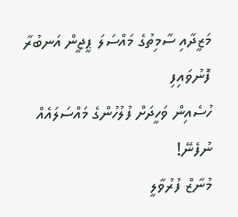މަޒީދާއި ސާމިތުގެ މައްސަލަ ޕީޖީން އަނބުރާ ފޮނުވައިފި
ހުސެއިން ވަހީދަށް ފުލުހުންގެ މައްސަލައެއް ނުފެނޭ!
މުނާޒް ފުރުވާލީ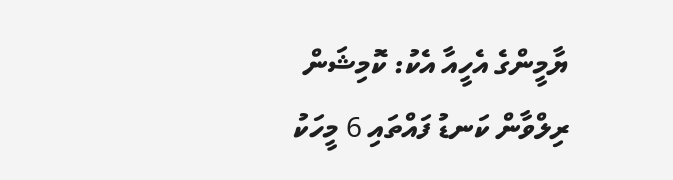ޔާމީންގެ އެހީއާ އެކު: ކޮމިޝަން
ރިލްވާން ކަނޑު ފައްތައި 6 މީހަކު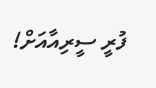ފުރީ ސީރިއާއަށް!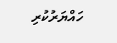ހައްޔަރުކުރި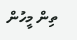ތިން މީހުން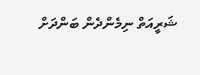ޝަރީއަތް ނިމެންދެން ބަންދަށް